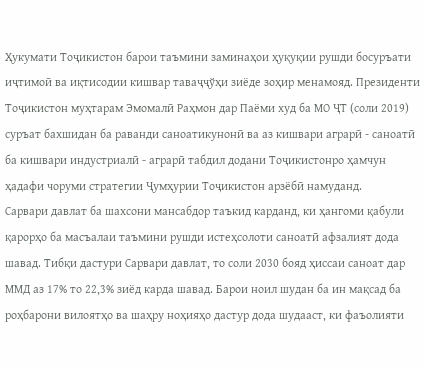Ҳукумати Тоҷикистон барои таъмини заминаҳои ҳуқуқии рушди босуръати иҷтимоӣ ва иқтисодии кишвар таваҷҷўҳи зиёде зоҳир менамояд. Президенти Тоҷикистон муҳтарам Эмомалӣ Раҳмон дар Паёми худ ба МО ҶТ (соли 2019) суръат бахшидан ба раванди саноатикунонӣ ва аз кишвари аграрӣ - саноатӣ ба кишвари индустриалӣ - аграрӣ табдил додани Тоҷикистонро ҳамчун ҳадафи чоруми стратегии Ҷумҳурии Тоҷикистон арзёбӣ намуданд.
Сарвари давлат ба шахсони мансабдор таъкид карданд, ки ҳангоми қабули қарорҳо ба масъалаи таъмини рушди истеҳсолоти саноатӣ афзалият дода шавад. Тибқи дастури Сарвари давлат, то соли 2030 бояд ҳиссаи саноат дар ММД аз 17% то 22,3% зиёд карда шавад. Барои ноил шудан ба ин мақсад ба роҳбарони вилоятҳо ва шаҳру ноҳияҳо дастур дода шудааст, ки фаъолияти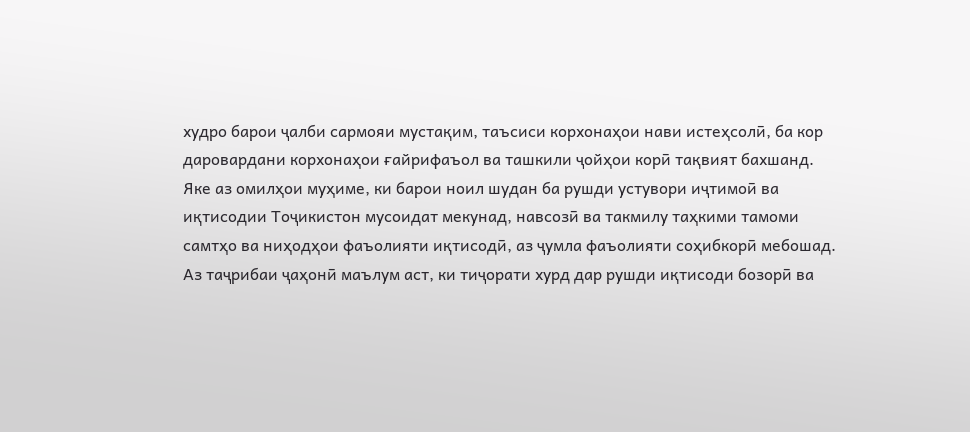худро барои ҷалби сармояи мустақим, таъсиси корхонаҳои нави истеҳсолӣ, ба кор даровардани корхонаҳои ғайрифаъол ва ташкили ҷойҳои корӣ тақвият бахшанд.
Яке аз омилҳои муҳиме, ки барои ноил шудан ба рушди устувори иҷтимоӣ ва иқтисодии Тоҷикистон мусоидат мекунад, навсозӣ ва такмилу таҳкими тамоми самтҳо ва ниҳодҳои фаъолияти иқтисодӣ, аз ҷумла фаъолияти соҳибкорӣ мебошад.
Аз таҷрибаи ҷаҳонӣ маълум аст, ки тиҷорати хурд дар рушди иқтисоди бозорӣ ва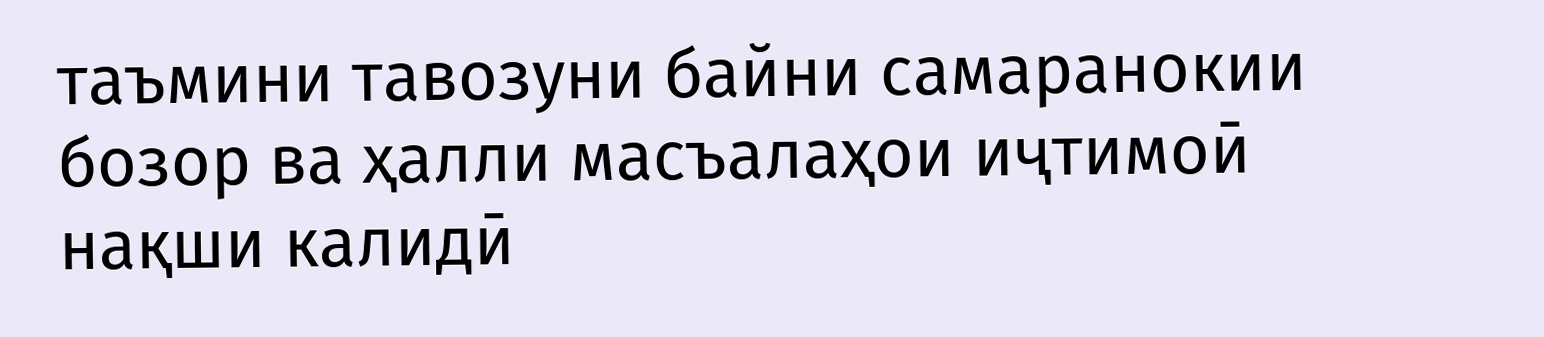таъмини тавозуни байни самаранокии бозор ва ҳалли масъалаҳои иҷтимоӣ нақши калидӣ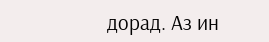дорад. Аз ин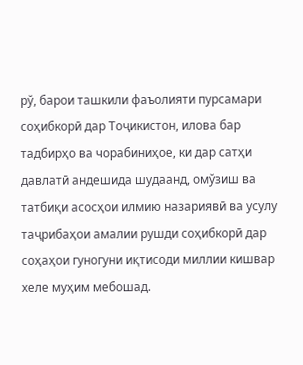рў, барои ташкили фаъолияти пурсамари соҳибкорӣ дар Тоҷикистон, илова бар тадбирҳо ва чорабиниҳое, ки дар сатҳи давлатӣ андешида шудаанд, омўзиш ва татбиқи асосҳои илмию назариявӣ ва усулу таҷрибаҳои амалии рушди соҳибкорӣ дар соҳаҳои гуногуни иқтисоди миллии кишвар хеле муҳим мебошад.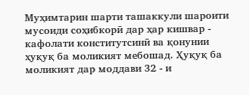Муҳимтарин шарти ташаккули шароити мусоиди соҳибкорӣ дар ҳар кишвар - кафолати конститутсинӣ ва қонунии ҳуқуқ ба моликият мебошад. Ҳуқуқ ба моликият дар моддави 32 - и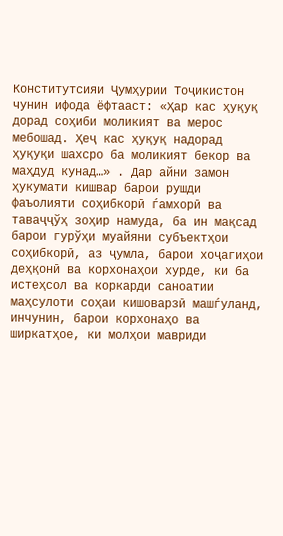Конститутсияи Ҷумҳурии Тоҷикистон чунин ифода ёфтааст: «Ҳар кас ҳуқуқ дорад соҳиби моликият ва мерос мебошад. Ҳеҷ кас ҳуқуқ надорад ҳуқуқи шахсро ба моликият бекор ва маҳдуд кунад…» . Дар айни замон ҳукумати кишвар барои рушди фаъолияти соҳибкорӣ ѓамхорӣ ва таваҷҷўҳ зоҳир намуда, ба ин мақсад барои гурўҳи муайяни субъектҳои соҳибкорӣ, аз ҷумла, барои хоҷагиҳои деҳқонӣ ва корхонаҳои хурде, ки ба истеҳсол ва коркарди саноатии маҳсулоти соҳаи кишоварзӣ машѓуланд, инчунин, барои корхонаҳо ва ширкатҳое, ки молҳои мавриди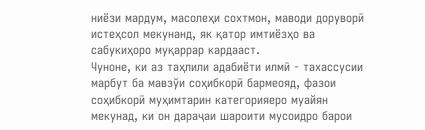ниёзи мардум, масолеҳи сохтмон, маводи доруворӣ истеҳсол мекунанд, як қатор имтиёзҳо ва сабукиҳоро муқаррар кардааст.
Чуноне, ки аз таҳлили адабиёти илмӣ - тахассусии марбут ба мавзўи соҳибкорӣ бармеояд, фазои соҳибкорӣ муҳимтарин категорияеро муайян мекунад, ки он дараҷаи шароити мусоидро барои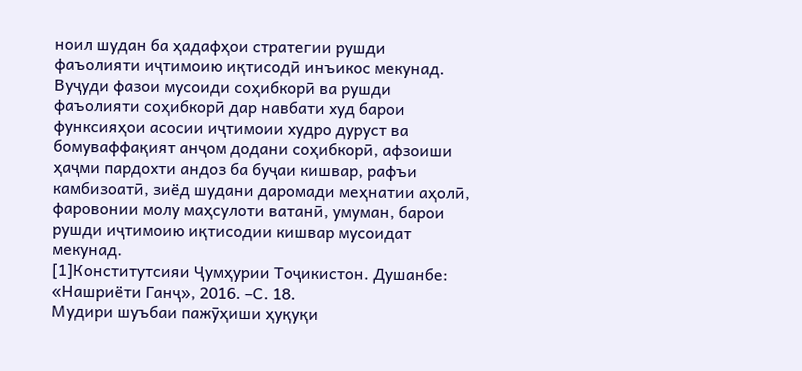ноил шудан ба ҳадафҳои стратегии рушди фаъолияти иҷтимоию иқтисодӣ инъикос мекунад.
Вуҷуди фазои мусоиди соҳибкорӣ ва рушди фаъолияти соҳибкорӣ дар навбати худ барои функсияҳои асосии иҷтимоии худро дуруст ва бомуваффақият анҷом додани соҳибкорӣ, афзоиши ҳаҷми пардохти андоз ба буҷаи кишвар, рафъи камбизоатӣ, зиёд шудани даромади меҳнатии аҳолӣ, фаровонии молу маҳсулоти ватанӣ, умуман, барои рушди иҷтимоию иқтисодии кишвар мусоидат мекунад.
[1]Конститутсияи Ҷумҳурии Тоҷикистон. Душанбе: «Нашриёти Ганҷ», 2016. –С. 18.
Мудири шуъбаи пажӯҳиши ҳуқуқи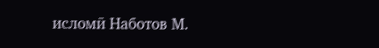исломӣ Наботов М.